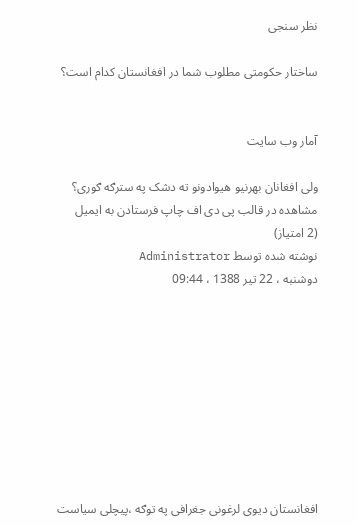نظر سنجی

ساختار حکومتی مطلوب شما در افغانستان کدام است؟


آمار وب سایت

ولی افغانان بهرنیو هیوادونو ته دشک په سترګه ګوری؟ مشاهده در قالب پی دی اف چاپ فرستادن به ایمیل
(2 امتیاز)
نوشته شده توسط Administrator
دوشنبه ، 22 تیر 1388 ، 09:44









افغانستان دیوی لرغونی جغرافی په توګه ،پیچلی سیاست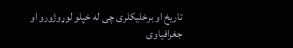تاریخ او برخلیکلری چی له خپلو لوړوژورو او جغرافیاوی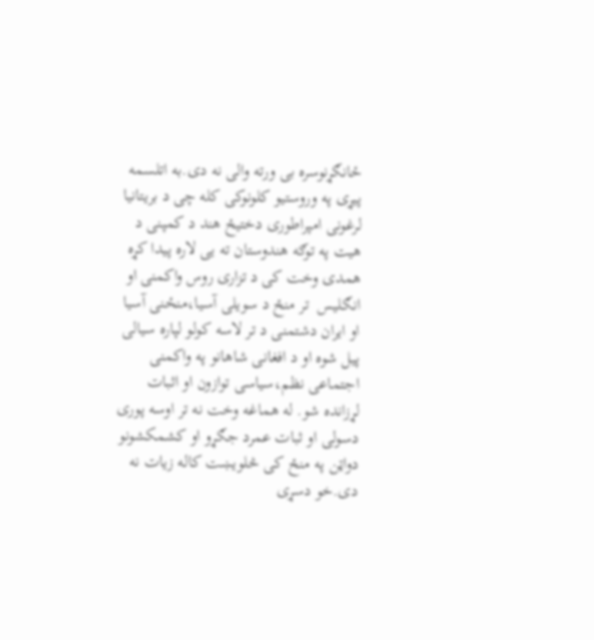ځانګړنوسره بی ورته والی نه دی.به اتلسمه پیړی په وروستیو کلونوکی کله چی د بریتانیا لرغونی امپراطوری دختیځ هند د کمپنی د هیت په توګه هندوستان ته یی لاره پیدا کړه همدی وخت کی د تزاری روس واکمنی او انګلیس  تر منځ د سویلی آسیا،منځنی آسیا او ایران دشتمنی د تر لاسه کولو لپاره سیالی پیل شوه او د افغانی شاهانو په واکمنی اجتماعی نظم،سیاسی توازون او اثبات لړزانده شو. له هماغه وخت نه تر اوسه پوری دسولی او ثبات عمرد جګړو او کشمکشونو دواټن په منځ کی څلویښت کاله زیات نه دی.خو دسړی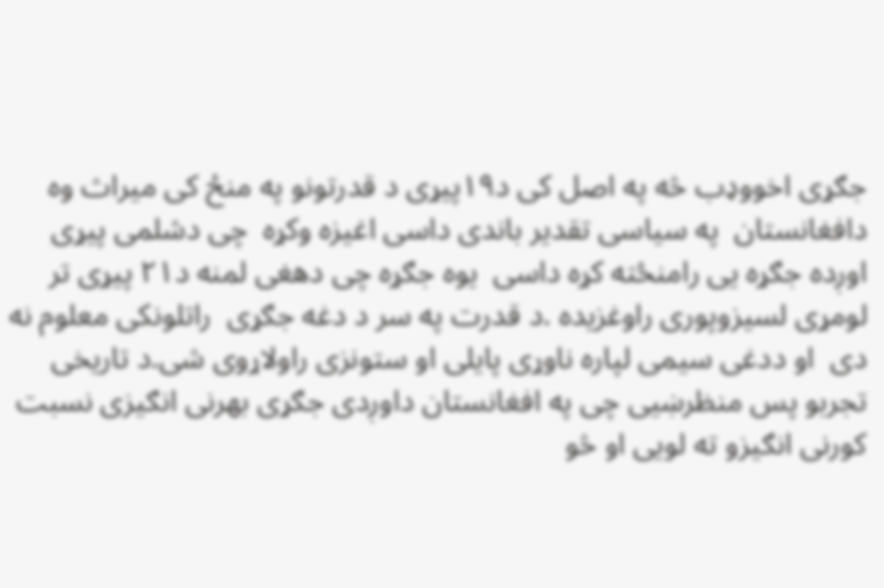جګړی اخووډب څه په اصل کی د۱۹پیړی د قدرتونو په منځ کی میراث وه دافغانستان  په سیاسی تقدیر باندی داسی اغیزه وکړه  چی دشلمی پیړی اوږده جګړه یی رامنځته کړه داسی  یوه جګړه چی دهغی لمنه د۲۱ پیړی تر لومړی لسیزوپوری راوغزیده .د قدرت په سر د دغه جګړی  راتلونکی معلوم نه دی  او ددغی سیمی لپاره ناوړی پایلی او ستونزی راولاړوی شی.د تاریخی تجربو پس منظرښیی چی په افغانستان داوږدی جګړی بهرنی انګیزی نسبت کورنی انګیزو ته لویی او څو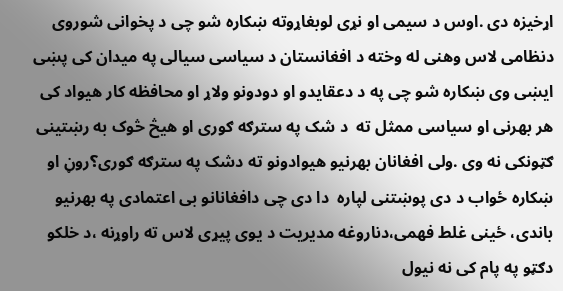اړخیزه دی .اوس د سیمی او نړی لوبغاړوته ښکاره شو چی د پخوانی شوروی دنظامی لاس وهنی له وخته د افغانستان د سیاسی سیالی په میدان کی پښی ایښی وی ښکاره شو چی په د دعقایدو او دودونو ولاړ او محافظه کار هیواد کی هر بهرنی او سیاسی ممثل ته  د شک په سترګه ګوری او هیڅ څوک به رښتینی ګټونکی نه وی .ولی افغانان بهرنیو هیوادونو ته دشک په سترګه ګوری؟روڼ او ښکاره ځواب د دی پوښتنی لپاره  دا دی چی دافغانانو بی اعتمادی په بهرنیو باندی، ځینی غلط فهمی،دناروغه مدیریت د یوی پیړی لاس ته راوړنه ،د خلکو دګټو په پام کی نه نیول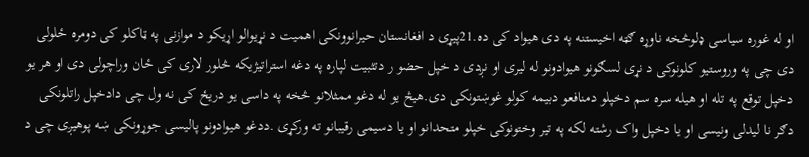او له غوره سیاسی ډلوڅخه ناوړه ګټه اخیستنه په دی هیواد کی ده.21پیړی د افغانستان حیرانوونکی اهمیت د نړیوالو اړیکو د موازنی په ټاکلو کی دومره ځلولی دی چی په وروستیو کلونوکی د نړی لسګونو هیوادونو له لیری او نږدی د خپل حضو ر دتثبیت لپاره په دغه استراتیژیکه څلور لاری کی ځان وراچولی دی او هر یو دخپل توقع په تله او هیله سره سم دخپلو دمنافعو دبیمه کولو غوښتونکی دی.هیڅ یو له دغو ممثلانو څخه په داسی یو دریځ کی نه ول چی دادخپل راتلونکی دګر نا لیدلی ونیسی او یا دخپل واک رشته لکه په تیر وختونوکی خپلو متحدانو او یا دسیمی رقیبانو ته ورکړی .ددغو هیوادونو پالیسی جوړونکی ښه پوهیږی چی د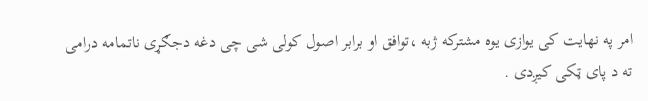امر په نهایت کی یوازی یوه مشترکه ژبه ،توافق او برابر اصول کولی شی چی دغه دجګړی ناتمامه درامی ته د پای ټکی کیږدی .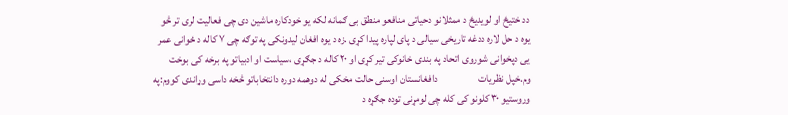دد ختیځ او لویدیځ د ممثلانو دحیاتی منافعو منطق بی ګمانه لکه یو خودکاره ماشین دی چی فعالیت لری تر څو یوه د حل لاره ددغه تاریخی سیالی د پای لپاره پيدا کړی .زه د یوه افغان لیدونکی په توګه چی ۷ کاله د ځوانی عمر یی دپخوانی شوروی اتحاد په بندی خانوکی تیر کړی او ۲۰ کاله د جګړی ،سیاست او ادبیاتو په برخه کی بوخت وم.خپل نظریات                   دافغانستان اوسنی حالت مخکی له دوهمه دوره دانتخاباتو څخه داسی وړاندی کووم:په وروستیو ۳۰ کلونو کی کله چی لومړنی توده جګړه د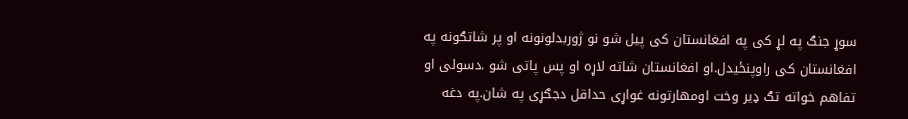سوړ جنګ په لړ کی په افغانستان کی پیل شو نو ژوربدلونونه او پر شاتګونه په افغانستان کی راوپنځیدل.او افغانستان شاته لاړه او پس پاتی شو .دسولی او تفاهم خواته تګ ډیر وخت اومهارتونه غواړی حداقل دجګړی په شان.په دغه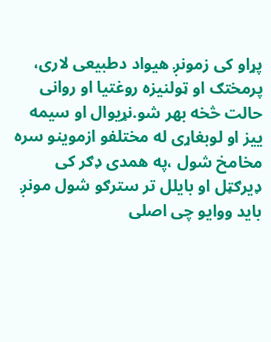پړاو کی زمونږ هیواد دطبیعی لاری، پرمختګ او ټولنیزه روغتیا او روانی حالت څخه بهر شو.نړیوال او سیمه ییز او لوبغاړی له مختلفو ازموینو سره مخامخ شول ،په همدی ډګر کی ډیرګټل او بایلل تر سترګو شول مونږ باید ووایو چی اصلی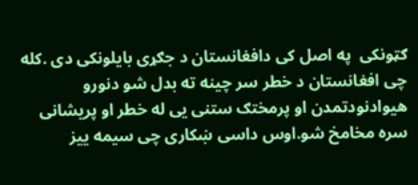ګټونکی  په اصل کی دافغانستان د جګړی بایلونکی دی .کله چی افغانستان د خطر سر چینه ته بدل شو دنورو هیوادنودتمدن او پرمختګ ستنی یی له خطر او پریشانی سره مخامخ شو.اوس داسی ښکاری چی سیمه ییز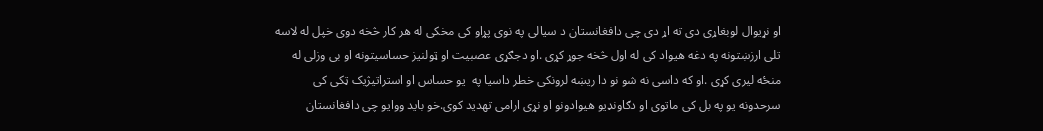او نړیوال لوبغاړی دی ته اړ دی چی دافغانستان د سیالی په نوی پړاو کی مخکی له هر کار څخه دوی خپل له لاسه تلی ارزښتونه په دغه هیواد کی له اول څخه جوړ کړی .او دجګړی عصبیت او ټولنیز حساسیتونه او بی وزلی له منځه لیری کړی .او که داسی نه شو نو دا ریښه لرونکی خطر داسیا په  یو حساس او استراتیژیک ټکی کی سرحدونه یو په بل کی ماتوی او دګاونډیو هیوادونو او نړی ارامی تهدید کوی.خو باید ووایو چی دافغانستان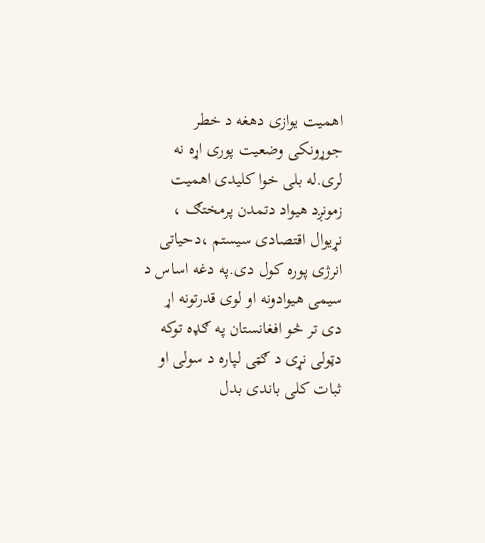اهمیت یوازی دهغه د خطر جوړونکی وضعیت پوری اړه نه لری.له بلی خوا کلیدی اهمیت زمونږد هیواد دتمدن پرمختګ ، نړیوال اقتصادی سیستم ،دحیاتی انرژی پوره کول دی.په دغه اساس د سیمی هیوادونه او لوی قدرتونه اړ دی تر څو افغانستان په ګډه توکه دټولی نړی د ګټی لپاره د سولی او ثبات کلی باندی بدل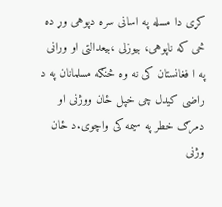کړی دا مسله په اسانی سره دپوهی وړ ده څی که ناپوهی، بیوزلی ،بیعدالتی او ورانی په ا فغانستان کی نه وه څنګه مسلمانان په د راضی کیدل چی خپل ځان ووژنی او دمرګ خطر په سیمه کی واچوی.د ځان وژنی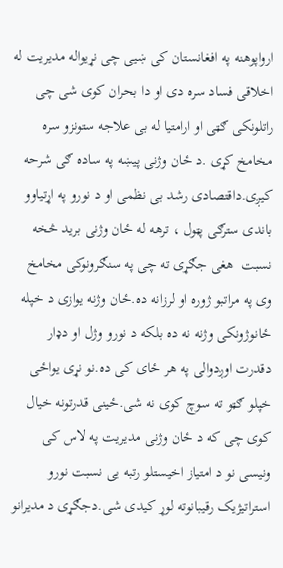ارواپوهنه په افغانستان کی ښیی چی نړیواله مدیریت له اخلاقی فساد سره دی او دا بحران کوی شی چی راتلونکی ګټی او ارامتیا له بی علاجه ستونزو سره مخامخ کړی .د ځان وژنی پیښه په ساده ګی شرحه کیږی.داقتصادی رشد بی نظمی او د نورو په اړتیاوو باندی سترګی پټول ، ترهه له ځان وژنی برید څخه نسبت  هغی جګړی ته چی په سنګرونوکی مخامخ وی په مراتبو ژوره او لرزانه ده.ځان وژنه یوازی د خپله ځانوژونکی وژنه نه ده بلکه د نورو وژل او دډار دقدرت اوږدوالی په هر ځای کی ده.نو نړی یواځی خپلو ګټو ته سوچ کوی نه شی.ځینی قدرتونه خیال کوی چی که د ځان وژنی مدیریت په لاس کی ونیسی نو د امتیاز اخیستلو رتبه یی نسبت نورو استراتیژیک رقیبانوته لوړ کیدی شی.دجګړی د مدیرانو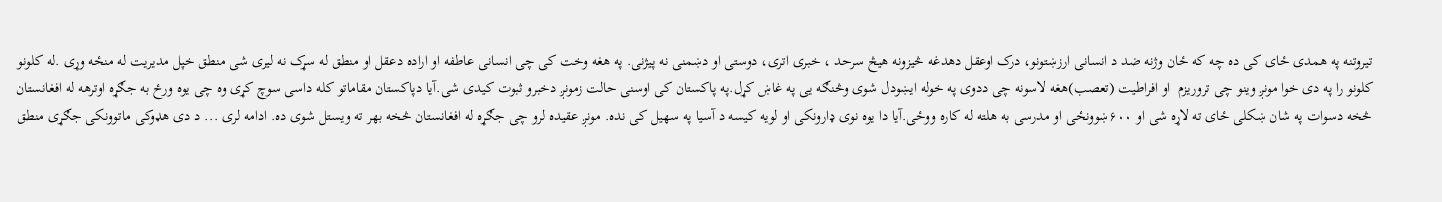تیروتنه په همدی ځای کی ده چه که ځان وژنه ضد د انسانی ارزښتونو، درک اوعقل دهدغه څیزونه هیڅ سرحد ، خبری اتری، دوستی او دښمنی نه پیژنی. په هغه وخت کی چی انسانی عاطفه او اراده دعقل او منطق له سړک نه لیری شی منطق خپل مدیریت له منځه وړی .له کلونو کلونو را په دی خوا مونږ وینو چی تروریزم  او افراطیت (تعصب)هغه لاسونه چی ددوی په خوله ایښودل شوی وڅنګه یی په غاښ کړل.په پاکستان کی اوسنی حالت زمونږ دخبرو ثبوت کیدی شی.آیا دپاکستان مقاماتو کله داسی سوچ کړی وه چی یوه ورځ به جګړه اوترهه له افغانستان څخه دسوات په شان ښکلی ځای ته لاړه شی او ۶۰۰ښوونځی او مدرسی به هلته له کاره ووځی.آیا دا یوه نوی ډارونکی او لویه کیسه د آسیا په سهیل کی نده. مونږ عقیده لرو چی جګړه له افغانستان څخه بهر ته ویستل شوی ده. ادامه لری ... د دی هډوکی ماتوونکی جګړی منطق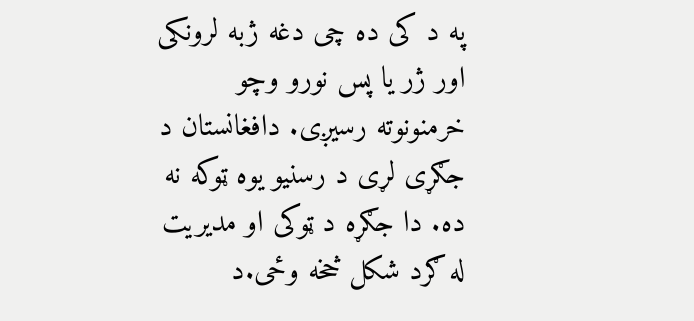په د کی ده چی دغه ژبه لرونکی اور ژر یا پس نورو وچو خرمنونوته رسیږی. دافغانستان د جګړی لړی د رسنیو یوه ټوکه نه ده. دا جګړه د ټوکی او مدیریت له ګرد شکل څخه وځی.د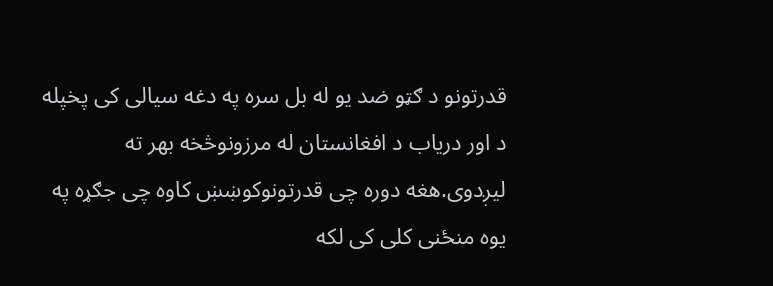قدرتونو د ګټو ضد یو له بل سره په دغه سیالی کی پخپله د اور دریاب د افغانستان له مرزونوڅخه بهر ته لیږدوی.هغه دوره چی قدرتونوکوښښ کاوه چی جګړه په یوه منځنی کلی کی لکه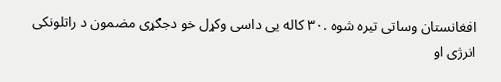افغانستان وساتی تیره شوه .۳۰ کاله یی داسی وکړل خو دجګړی مضمون د راتلونکی انرژی او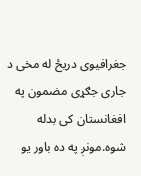جغرافیوی دریځ له مخی د جاری جګړی مضمون په افغانستان کی بدله شوه.مونږ په ده باور یو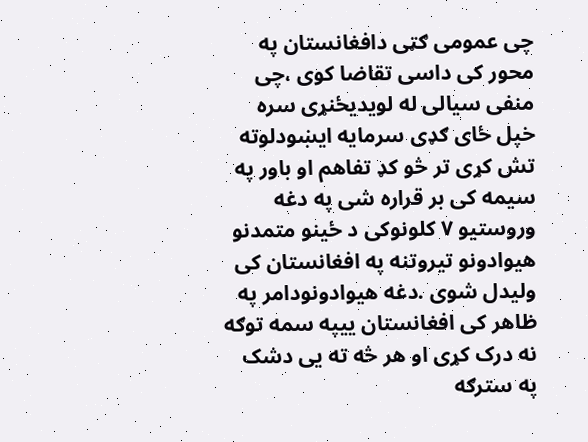چی عمومی ګټی دافغانستان په محور کی داسی تقاضا کوی ،چی منفی سیالی له لویدیځنړی سره خپل ځای ګډی سرمایه ایښودلوته تش کړی تر څو کډ تفاهم او باور په سیمه کی بر قراره شی په دغه وروستیو ۷ کلونوکی د ځینو متمدنو هیوادونو تیروتنه په افغانستان کی ولیدل شوی .دغه هیوادونودامر په ظاهر کی افغانستان ییپه سمه توګه نه درک کړی او هر څه ته یی دشک په سترګه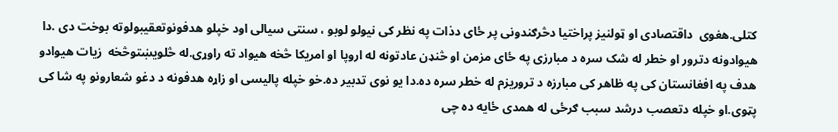کتلی.هغوی  داقتصادی او ټولنیز پراختیا دڅرګندونی پر ځای دذات په نظر کی نیولو لوبو ، سنتی سیالی اود خپلو هدفونوتعقیبولوته بوخت دی .دا هیوادونه دترور او خطر له شک سره د مبارزی په ځای مزمن او څنډن عادتونه له اروپا او امریکا څخه هیواد ته راوړی.له څلویښتوڅخه  زیات هیوادو هدف په افغانستان کی په ظاهر کی مبارزه د تروریزم له خطر سره ده.دا یو نوی تدبیر ده.خو خپله پالیسی او زاړه هدفونه د دغو شعارونو په شا کی پټوی.او خپله دتعصب درشد سبب ګرځی له همدی ځایه ده چی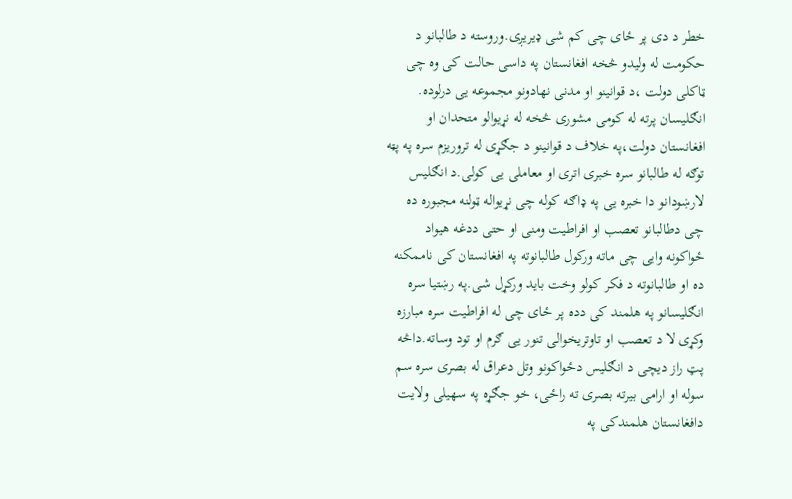خطر د دی پر ځای چی کم شی ډیریږی.وروسته د طالبانو د حکومت له ولیدو څخه افغانستان په داسی حالت کی وه چی ټاکلی دولت ،د قوانینو او مدنی نهادونو مجموعه یی درلوده. انګلیسان پرته له کومی مشوری څخه له نړیوالو متحدان او افغانستان دولت،په خلاف د قوانینو د جګړی له تروریزم سره په پټه توګه له طالبانو سره خبری اتری او معاملی یی کولی.د انګلیس لارښودانو دا خبره یی په ډاګه کوله چی نړیواله ټولنه مجبوره ده چی دطالبانو تعصب او افراطیت ومنی او حتی ددغه هیواد ځواکونه وایی چی ماته ورکول طالبانوته په افغانستان کی ناممکنه ده او طالبانوته د فکر کولو وخت باید ورکړل شی.په رښتیا سره انګلیسانو په هلمند کی دده پر ځای چی له افراطیت سره مبارزه وکړی لا د تعصب او تاوتریخوالی تنور یی ګرم او تود وساته.داڅه پټ راز دیچی د انګلیس دځواکونو وتل دعراق له بصری سره سم سوله او ارامی بیرته بصری ته راځی، خو جګړه په سهیلی ولایت دافغانستان هلمندکی په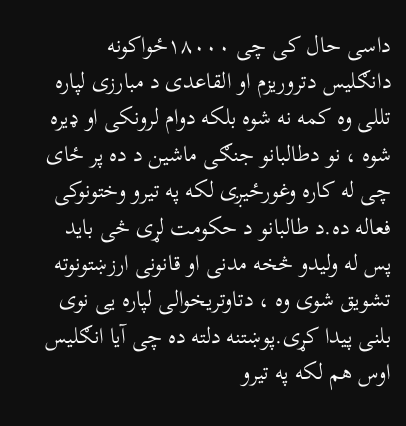داسی حال کی چی ۱۸۰۰۰ځواکونه دانګلیس دتروریزم او القاعدی د مبارزی لپاره تللی وه کمه نه شوه بلکه دوام لرونکی او ډیره شوه ، نو دطالبانو جنګی ماشین د ده پر ځای چی له کاره وغورځیږی لکه په تیرو وختونوکی فعاله ده.د طالبانو د حکومت لړی څی باید پس له ولیدو څخه مدنی او قانونی ارزښتونوته تشویق شوی وه ، دتاوتریخوالی لپاره یی نوی بلنی پیدا کړی.پوښتنه دلته ده چی آیا انګلیس اوس هم لکه په تیرو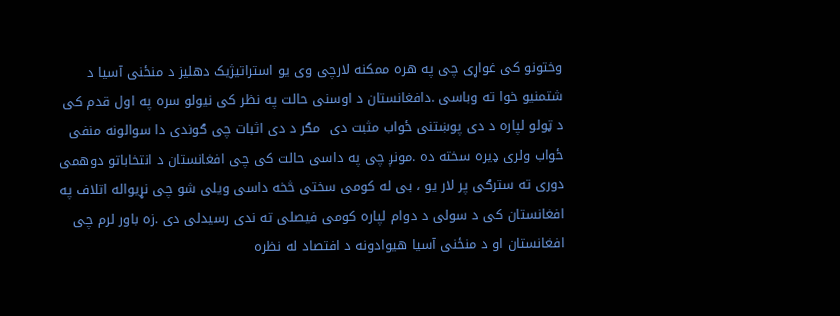وختونو کی غواړی چی په هره ممکنه لارچی وی یو استراتیژیک دهلیز د منځنی آسیا د شتمنیو خوا ته وباسی .دافغانستان د اوسنی حالت په نظر کی نیولو سره په اول قدم کی د ټولو لپاره د دی پوښتنی ځواب مثبت دی  مګر د دی اثبات چی ګوندی دا سوالونه منفی ځواب ولری ډیره سخته ده .مونږ چی په داسی حالت کی چی افغانستان د انتخاباتو دوهمی دوری ته سترګی پر لار یو ، بی له کومی سختی څخه داسی ویلی شو چی نړیواله اتلاف په افغانستان کی د سولی د دوام لپاره کومی فیصلی ته ندی رسیدلی دی .زه باور لرم چی افغانستان او د منځنی آسیا هیوادونه د افتصاد له نظره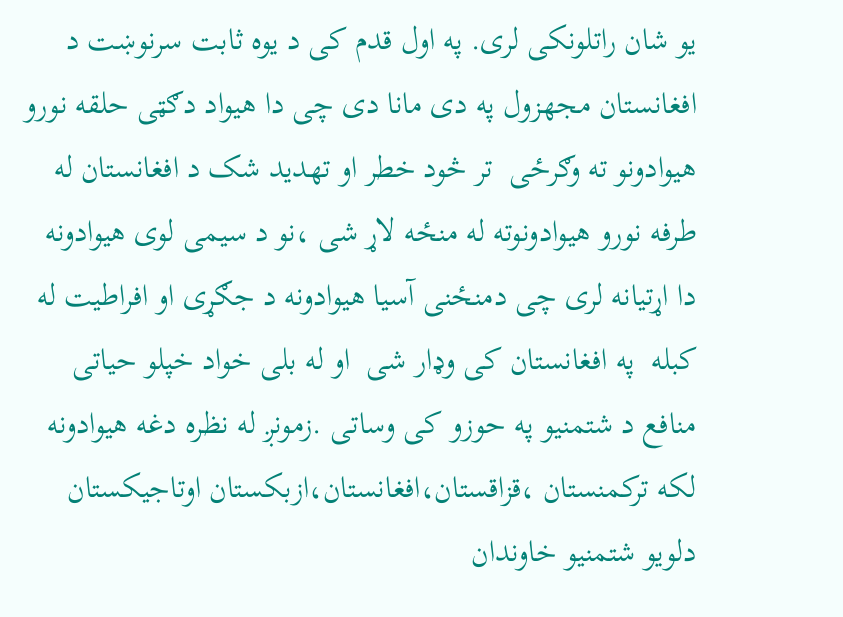یو شان راتلونکی لری. په اول قدم کی د یوه ثابت سرنوښت د افغانستان مجهزول په دی مانا دی چی دا هیواد دګټی حلقه نورو هیوادونو ته وګرځی  تر څود خطر او تهدید شک د افغانستان له طرفه نورو هیوادونوته له منځه لاړ شی ،نو د سیمی لوی هیوادونه دا اړتیانه لری چی دمنځنی آسیا هیوادونه د جګړی او افراطیت له کبله  په افغانستان کی وډار شی  او له بلی خواد خپلو حیاتی منافع د شتمنیو په حوزو کی وساتی .زمونږ له نظره دغه هیوادونه لکه ترکمنستان ،قزاقستان،افغانستان،ازبکستان اوتاجیکستان دلویو شتمنیو خاوندان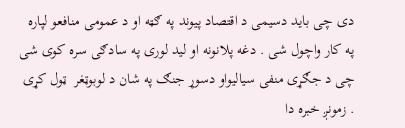دی چی باید دسیمی د اقتصاد پیوند په ګټه او د عمومی منافعو لپاره په کار واچول شی . دغه پلانونه او لید لوری په سادګی سره کوی شی چی د جګړی منفی سیالیواو دسوړ جنګ په شان د لوبوټغر  ټول کړی . زمونږ خبره دا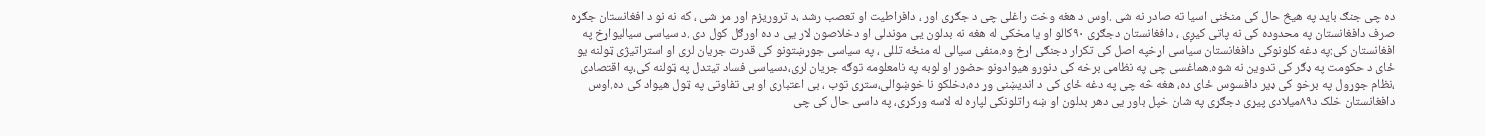ده چی جنګ باید په هیڅ حال کی منځنی اسیا ته صادر نه شی .اوس د هغه وخت راغلی چی د جګړی اور ، دافراطیت او تعصب رشد ،د تروریزم اور مړ شی ، که نه نو د افغانستان جګړه صرف دافغانستان په محدوده کی نه پاتی کیږی ، دافغانستان دجګړی ۹۰کالو او یا مخکی له هغه نه بدلون یی موندلی او دخلاصون لار یی د ده اورګل کول دی .د سیاسی سیالیواړخ په افغانستان کی:په دغه کلونوکی دافغانستان سیاسی اړخپه اصل کی تکرار دجنګی اړخ وه.منفی سیالی له منځه تللی ، په سیاسی جوړښتونو کی قدرت جریان لری او استراتیژی ټولنه یو ځای د حکومت په ډګر کی تدوین نه شوه.هماغسی چی په نظامی برخه کی دنورو هیوادونو حضور او لوبه په نامعلومه توګه جریان لری،دسیاسی فساد تیتدل په ټولنه کی،په اقتصادی ،نظام جوړول په برخو کی ډیر دافسوس ځای ده، هغه څه چی په دغه ځای کی د اندیښنی وړ ده،دخلکو نا خوښوالی،ستړی توب ، بی اعتباری او بی تفاوتی په ټول هیواد کی ده.اوس دافغانستان خلک د۸۹میلادی پیړی دجګړی په شان خپل باور یی دهر بدلون او ښه راتلونکی لپاره له لاسه ورکړی، په داسی حال کی چی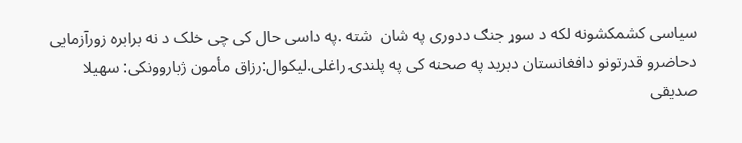سیاسی کشمکشونه لکه د سوړ جنګ ددوری په شان  شته .په داسی حال کی چی خلک د نه برابره زورآزمایی دحاضرو قدرتونو دافغانستان دبرید په صحنه کی په پلندۍ راغلی.لیکوال:رزاق مأمون ژباروونکی: سهیلا صدیقی